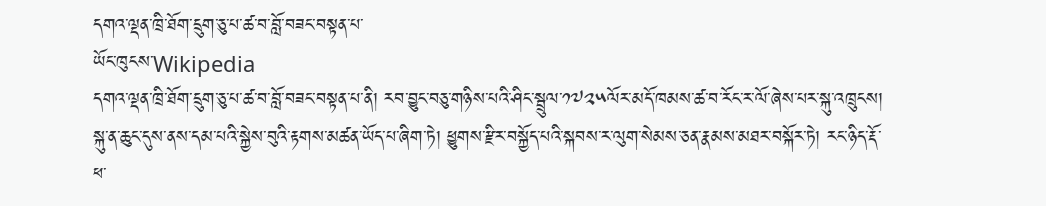དགའ་ལྡན་ཁྲི་ཐོག་དྲུག་ཅུ་པ་ཚ་བ་བློ་བཟང་བསྟན་པ་
ཡོང་ཁུངས་Wikipedia
དགའ་ལྡན་ཁྲི་ཐོག་དྲུག་ཅུ་པ་ཚ་བ་བློ་བཟང་བསྟན་པ་ནི། རབ་བྱུང་བཅུ་གཉིས་པའི་ཤིང་སྦྲུལ་༡༧༢༥ལོར་མདོ་ཁམས་ཚ་བ་རོང་ར་ལོ་ཞེས་པར་སྐུ་འཁྲུངས། སྐུ་ན་ཆུང་དུས་ནས་དམ་པའི་སྐྱེས་བུའི་རྟགས་མཚན་ཡོད་པ་ཞིག་ཏེ། ཕྱུགས་རྫིར་བསྐྱོད་པའི་སྐབས་ར་ལུག་སེམས་ཅན་རྣམས་མཐར་བསྐོར་ཏེ། རང་ཉིད་རྡོ་ཕ་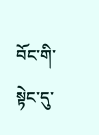བོང་གི་སྟེང་དུ་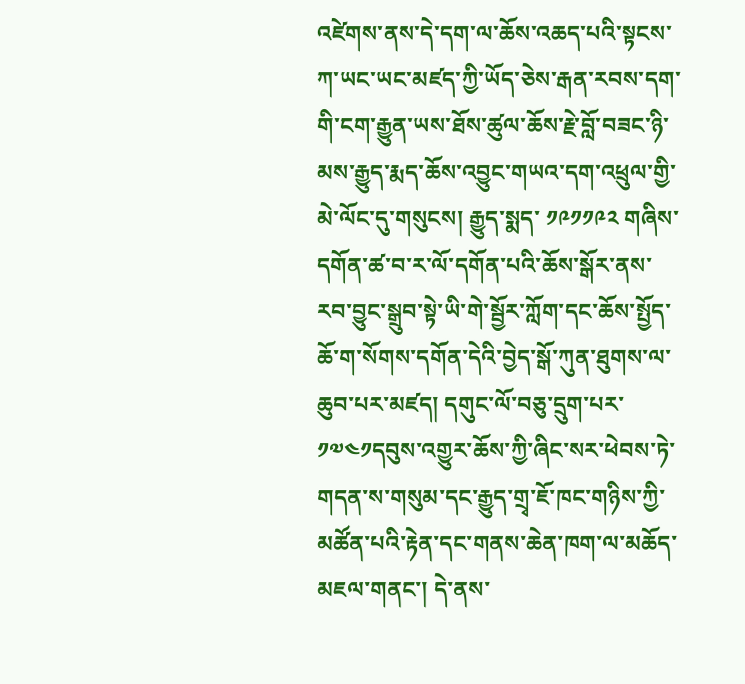འཛེགས་ནས་དེ་དག་ལ་ཆོས་འཆད་པའི་སྟངས་ཀ་ཡང་ཡང་མཛད་ཀྱི་ཡོད་ཅེས་རྒན་རབས་དག་གི་ངག་རྒྱུན་ཡས་ཐོས་ཚུལ་ཆོས་རྗེ་བློ་བཟང་ཉི་མས་རྒྱུད་རྨད་ཆོས་འབྱུང་གཡའ་དག་འཕྲུལ་གྱི་མེ་ལོང་དུ་གསུངས། རྒྱུད་སྨད་ ༡༩༡༡༩༢ གཞིས་དགོན་ཚ་བ་ར་ལོ་དགོན་པའི་ཆོས་སྒོར་ནས་རབ་བྱུང་སྒྲུབ་སྟེ་ཡི་གེ་སྦྱོར་ཀློག་དང་ཆོས་སྤྱོད་ཆོ་ག་སོགས་དགོན་དེའི་བྱེད་སྒོ་ཀུན་ཐུགས་ལ་ཆུབ་པར་མཛད། དགུང་ལོ་བཅུ་དྲུག་པར་༡༧༤༡དབུས་འགྱུར་ཆོས་ཀྱི་ཞིང་སར་ཕེབས་ཏེ་གདན་ས་གསུམ་དང་རྒྱུད་གྲྭ་ཇོ་ཁང་གཉིས་ཀྱི་མཚོན་པའི་རྟེན་དང་གནས་ཆེན་ཁག་ལ་མཆོད་མཇལ་གནང་། དེ་ནས་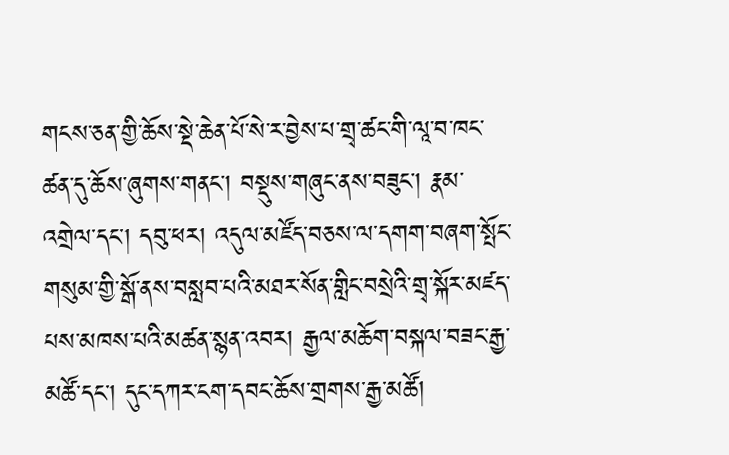གངས་ཅན་གྱི་ཆོས་སྡེ་ཆེན་པོ་སེ་ར་བྱེས་པ་གྲྭ་ཚང་གི་ལཱ་བ་ཁང་ཚན་དུ་ཆོས་ཞུགས་གནང་། བསྡུས་གཞུང་ནས་བཟུང་། རྣམ་འགྲེལ་དང་། དབུ་ཕར། འདུལ་མཛོད་བཅས་ལ་དགག་བཞག་སྤོང་གསུམ་གྱི་སྒོ་ནས་བསླབ་པའི་མཐར་སོན་གླིང་བསྲེའི་གྲྭ་སྐོར་མཛད་པས་མཁས་པའི་མཚན་སྙན་འབར། རྒྱལ་མཆོག་བསྐལ་བཟང་རྒྱ་མཚོ་དང་། དུང་དཀར་ངག་དབང་ཆོས་གྲགས་རྒྱ་མཚོ།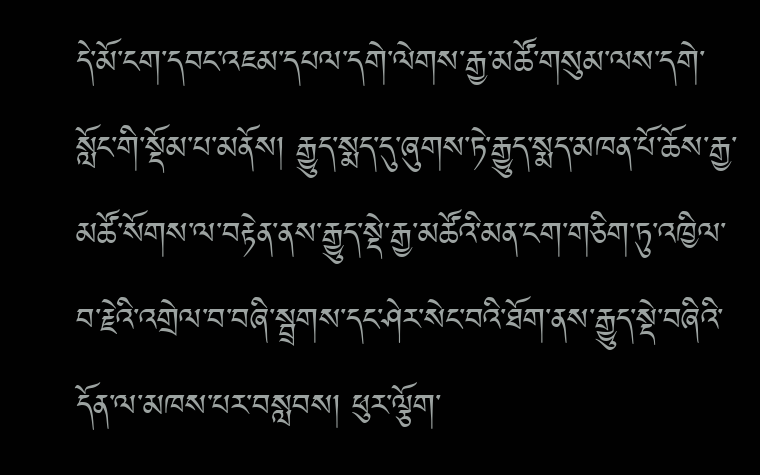དེ་མོ་ངག་དབང་འཇམ་དཔལ་དགེ་ལེགས་རྒྱ་མཚོ་གསུམ་ལས་དགེ་སློང་གི་སྡོམ་པ་མནོས། རྒྱུད་སྨད་དུ་ཞུགས་ཏེ་རྒྱུད་སྨད་མཁན་པོ་ཆོས་རྒྱ་མཚོ་སོགས་ལ་བརྟེན་ནས་རྒྱུད་སྡེ་རྒྱ་མཚོའི་མན་ངག་གཅིག་ཏུ་འཁྱིལ་བ་རྗེའི་འགྲེལ་བ་བཞི་སྦྲགས་དང་ཤེར་སེང་བའི་ཐོག་ནས་རྒྱུད་སྡེ་བཞིའི་དོན་ལ་མཁས་པར་བསླབས། ཕུར་ལྕོག་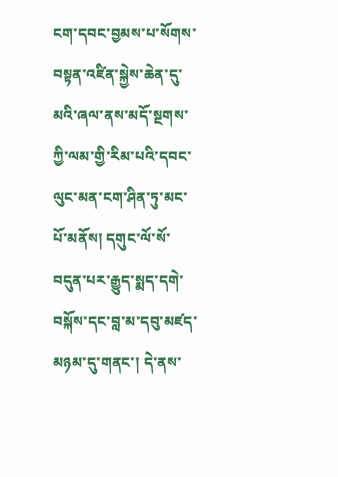ངག་དབང་བྱམས་པ་སོགས་བསྟན་འཛིན་སྐྱེས་ཆེན་དུ་མའི་ཞལ་ནས་མདོ་སྔགས་ཀྱི་ལམ་གྱི་རིམ་པའི་དབང་ལུང་མན་ངག་ཤིན་ཏུ་མང་པོ་མནོས། དགུང་ལོ་སོ་བདུན་པར་རྒྱུད་སྨད་དགེ་བསྐོས་དང་བླ་མ་དབུ་མཛད་མཉམ་དུ་གནང་། དེ་ནས་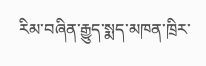རིམ་བཞིན་རྒྱུད་སྨད་མཁན་ཁྲིར་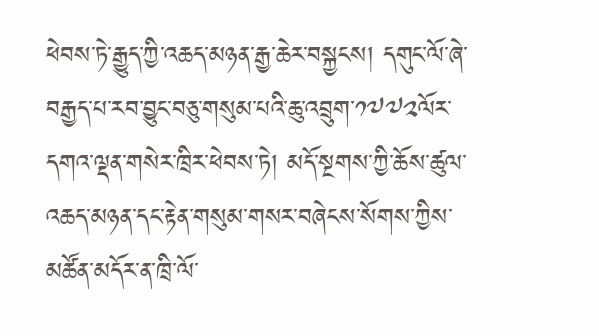ཕེབས་ཏེ་རྒྱུད་ཀྱི་འཆད་མཉན་རྒྱ་ཆེར་བསྐྱངས། དགུང་ལོ་ཞེ་བརྒྱད་པ་རབ་བྱུང་བཅུ་གསུམ་པའི་ཆུ་འབྲུག་༡༧༧༢ལོར་དགའ་ལྡན་གསེར་ཁྲིར་ཕེབས་ཏེ། མདོ་སྔགས་ཀྱི་ཆོས་ཚུལ་འཆད་མཉན་དང་རྟེན་གསུམ་གསར་བཞེངས་སོགས་ཀྱིས་མཚོན་མདོར་ན་ཁྲི་ལོ་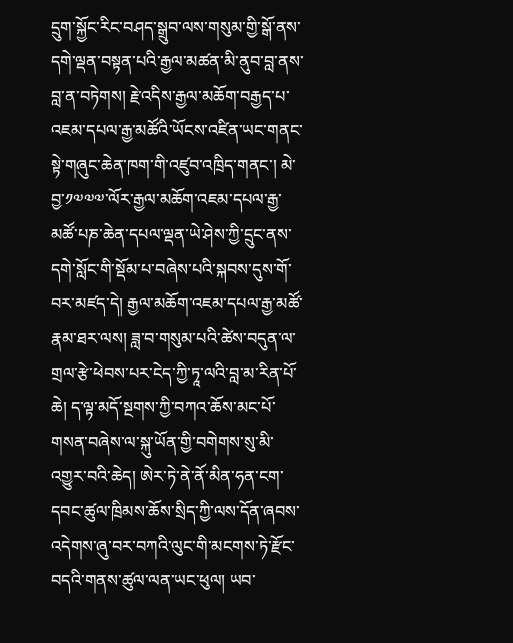དྲུག་སྐྱོང་རིང་བཤད་སྒྲུབ་ལས་གསུམ་གྱི་སྒོ་ནས་དགེ་ལྡན་བསྟན་པའི་རྒྱལ་མཚན་མི་ནུབ་བླ་ནས་བླ་ན་བཏེགས། རྗེ་འདིས་རྒྱལ་མཆོག་བརྒྱད་པ་འཇམ་དཔལ་རྒྱ་མཚོའི་ཡོངས་འཛིན་ཡང་གནང་སྟེ་གཞུང་ཆེན་ཁག་གི་འཛུབ་འཁྲིད་གནང་། མེ་བྱ་༡༧༧༧་ལོར་རྒྱལ་མཆོག་འཇམ་དཔལ་རྒྱ་མཚོ་པཎ་ཆེན་དཔལ་ལྡན་ཡེ་ཤེས་ཀྱི་དྲུང་ནས་དགེ་སློང་གི་སྡོམ་པ་བཞེས་པའི་སྐབས་དུས་གོ་བར་མཛད་དེ། རྒྱལ་མཆོག་འཇམ་དཔལ་རྒྱ་མཚོ་རྣམ་ཐར་ལས། ཟླ་བ་གསུམ་པའི་ཚེས་བདུན་ལ་གྲལ་རྩེ་ཕེབས་པར་ངེད་ཀྱི་ཏཱ་ལའི་བླ་མ་རིན་པོ་ཆེ། ད་ལྟ་མདོ་སྔགས་ཀྱི་བཀའ་ཆོས་མང་པོ་གསན་བཞེས་ལ་སྐུ་ཡོན་གྱི་བགེགས་སུ་མི་འགྱུར་བའི་ཆེད། ཨེར་ཏེ་ནེ་ནོ་མིན་ཧན་ངག་དབང་ཚུལ་ཁྲིམས་ཆོས་སྲིད་ཀྱི་ལས་དོན་ཞབས་འདེགས་ཞུ་བར་བཀའི་ལུང་གི་མངགས་ཏེ་རྫོང་བདའི་གནས་ཚུལ་ལན་ཡང་ཕུལ། ཡབ་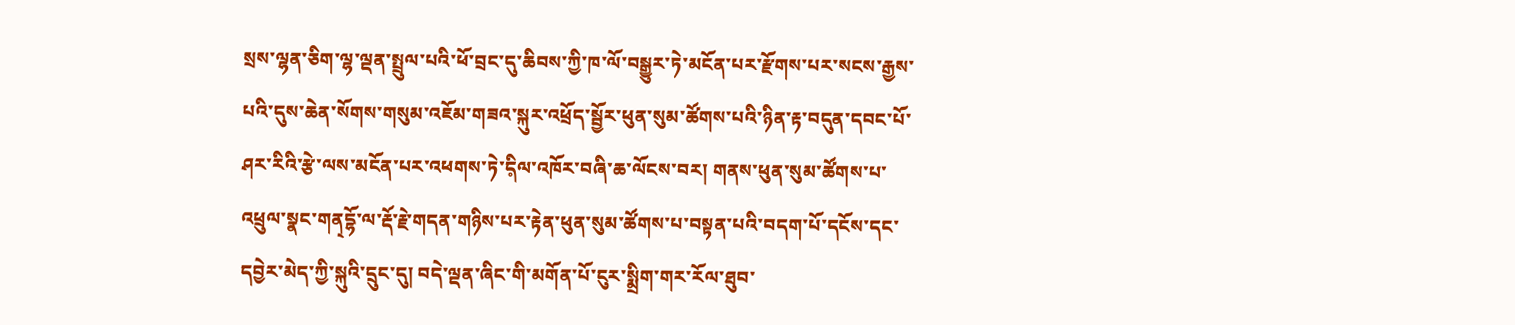སྲས་ལྷན་ཅིག་ལྷ་ལྡན་སྤྲུལ་པའི་ཕོ་བྲང་དུ་ཆིབས་ཀྱི་ཁ་ལོ་བསྒྱུར་ཏེ་མངོན་པར་རྫོགས་པར་སངས་རྒྱས་པའི་དུས་ཆེན་སོགས་གསུམ་འཇོམ་གཟའ་སྐུར་འཕྲོད་སྦྱོར་ཕུན་སུམ་ཚོགས་པའི་ཉིན་རྟ་བདུན་དབང་པོ་ཤར་རིའི་རྩེ་ལས་མངོན་པར་འཕགས་ཏེ་དི༷ལ་འཁོར་བཞི་ཆ་ལོངས་བར། གནས་ཕུན་སུམ་ཚོགས་པ་འཕྲུལ་སྣང་གན྄དྷོ་ལ་རྡོ་རྗེ་གདན་གཉིས་པར་རྟེན་ཕུན་སུམ་ཚོགས་པ་བསྟན་པའི་བདག་པོ་དངོས་དང་དབྱེར་མེད་ཀྱི་སྐུའི་དྲུང་དུ། བདེ་ལྡན་ཞིང་གི་མགོན་པོ་ངུར་སྨྲིག་གར་རོལ་ཐུབ་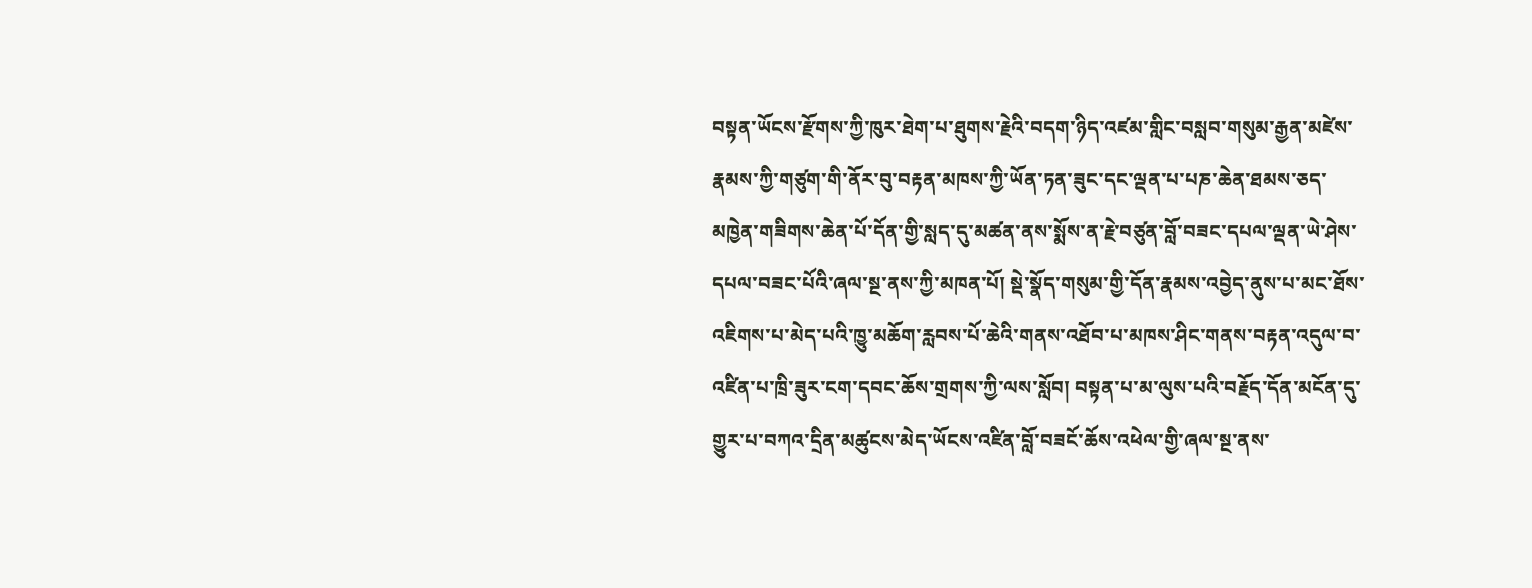བསྟན་ཡོངས་རྫོགས་ཀྱི་ཁུར་ཐེག་པ་ཐུགས་རྗེའི་བདག་ཉིད་འཛམ་གླིང་བསླབ་གསུམ་རྒྱན་མཛེས་རྣམས་ཀྱི་གཙུག་གི་ནོར་བུ་བརྟན་མཁས་ཀྱི་ཡོན་ཏན་ཟུང་དང་ལྡན་པ་པཎ་ཆེན་ཐམས་ཅད་མཁྱེན་གཟིགས་ཆེན་པོ་དོན་གྱི་སླད་དུ་མཚན་ནས་སྨོས་ན་རྗེ་བཙུན་བློ་བཟང་དཔལ་ལྡན་ཡེ་ཤེས་དཔལ་བཟང་པོའི་ཞལ་སྔ་ནས་ཀྱི་མཁན་པོ། སྡེ་སྣོད་གསུམ་གྱི་དོན་རྣམས་འབྱེད་ནུས་པ་མང་ཐོས་འཇིགས་པ་མེད་པའི་ཁྱུ་མཆོག་རླབས་པོ་ཆེའི་གནས་འཐོབ་པ་མཁས་ཤིང་གནས་བརྟན་འདུལ་བ་འཛིན་པ་ཁྲི་ཟུར་ངག་དབང་ཆོས་གྲགས་ཀྱི་ལས་སློབ། བསྟན་པ་མ་ལུས་པའི་བརྗོད་དོན་མངོན་དུ་གྱུར་པ་བཀའ་དྲིན་མཚུངས་མེད་ཡོངས་འཛིན་བློ་བཟངོ་ཆོས་འཕེལ་གྱི་ཞལ་སྔ་ནས་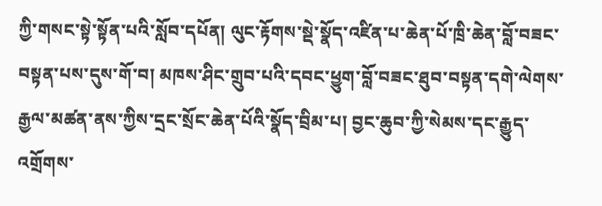ཀྱི་གསང་སྟེ་སྟོན་པའི་སློབ་དཔོན། ལུང་རྟོགས་སྡེ་སྣོད་འཛིན་པ་ཆེན་པོ་ཁྲི་ཆེན་བློ་བཟང་བསྟན་པས་དུས་གོ་བ། མཁས་ཤིང་གྲུབ་པའི་དབང་ཕྱུག་བློ་བཟང་ཐུབ་བསྟན་དགེ་ལེགས་རྒྱལ་མཚན་ནས་ཀྱིས་དྲང་སྲོང་ཆེན་པོའི་སྣོད་བྲིམ་པ། བྱང་ཆུབ་ཀྱི་སེམས་དང་རྒྱུད་འགྲོགས་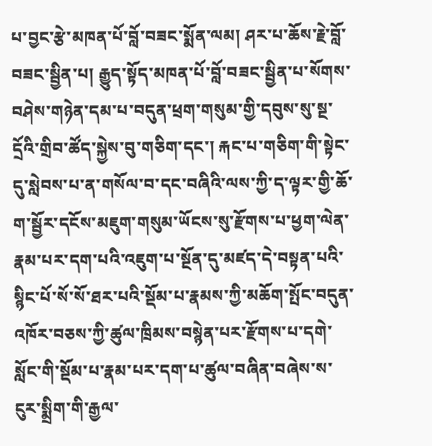པ་བྱང་རྩེ་མཁན་པོ་བློ་བཟང་སྨོན་ལམ། ཤར་པ་ཆོས་རྗེ་བློ་བཟང་སྦྱིན་པ། རྒྱུད་སྟོད་མཁན་པོ་བློ་བཟང་སྦྱིན་པ་སོགས་བཤེས་གཉེན་དམ་པ་བདུན་ཕྲག་གསུམ་གྱི་དབུས་སུ་སྔ་དྲོའི་གྲིབ་ཚོད་སྐྱེས་བུ་གཅིག་དང་། རྐང་པ་གཅིག་གི་སྟེང་དུ་སླེབས་པ་ན་གསོལ་བ་དང་བཞིའི་ལས་ཀྱི་ད་ལྟར་གྱི་ཆོ་ག་སྦྱོར་དངོས་མཇུག་གསུམ་ཡོངས་སུ་རྫོགས་པ་ཕྱག་ལེན་རྣམ་པར་དག་པའི་འཇུག་པ་སྔོན་དུ་མཛད་དེ་བསྟན་པའི་སྙིང་པོ་སོ་སོ་ཐར་པའི་སྡོམ་པ་རྣམས་ཀྱི་མཆོག་སྤོང་བདུན་འཁོར་བཅས་ཀྱི་ཚུལ་ཁྲིམས་བསྙེན་པར་རྫོགས་པ་དགེ་སློང་གི་སྡོམ་པ་རྣམ་པར་དག་པ་ཚུལ་བཞིན་བཞེས་ས་ངུར་སྨྲིག་གི་རྒྱལ་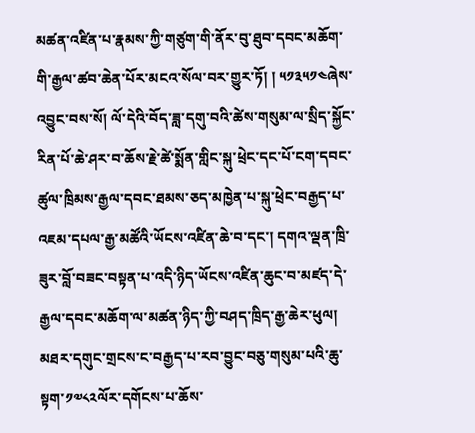མཚན་འཛིན་པ་རྣམས་ཀྱི་གཙུག་གི་ནོར་བུ་ཐུབ་དབང་མཆོག་གི་རྒྱལ་ཚབ་ཆེན་པོར་མངའ་སོལ་བར་གྱུར་ཏོ། ། ༥༡༣༥༡༤ཞེས་འབྱུང་བས་སོ། ལོ་དེའི་བོད་ཟླ་དགུ་བའི་ཚེས་གསུམ་ལ་སྲིད་སྐྱོང་རིན་པོ་ཆེ་ཤར་བ་ཆོས་རྗེ་ཚེ་སྨོན་གླིང་སྐུ་ཕྲེང་དང་པོ་ངག་དབང་ཚུལ་ཁྲིམས་རྒྱལ་དབང་ཐམས་ཅད་མཁྱེན་པ་སྐུ་ཕྲེང་བརྒྱད་པ་འཇམ་དཔལ་རྒྱ་མཚོའི་ཡོངས་འཛིན་ཆེ་བ་དང་། དགའ་ལྡན་ཁྲི་ཟུར་བློ་བཟང་བསྟན་པ་འདི་ཉིད་ཡོངས་འཛིན་ཆུང་བ་མཛད་དེ་རྒྱལ་དབང་མཆོག་ལ་མཚན་ཉིད་ཀྱི་བཤད་ཁྲིད་རྒྱ་ཆེར་ཕུལ། མཐར་དགུང་གྲངས་ང་བརྒྱད་པ་རབ་བྱུང་བཅུ་གསུམ་པའི་ཆུ་སྟག་༡༧༨༢ལོར་དགོངས་པ་ཆོས་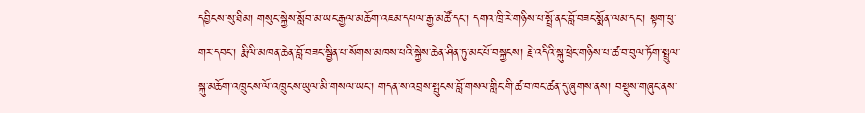དབྱིངས་སུ་ཐིམ། གསུང་སྐྱེས་སློབ་མ་ཡང་རྒྱལ་མཆོག་འཇམ་དཔལ་རྒྱ་མཚོ་དང་། དགའ་ཁྲི་རེ་གཉིས་པ་སྤྲོ་ནང་བློ་བཟང་སྨོན་ལམ་དང་། སྟག་ཕུ་གར་དབང་། རྨི་ལི་མཁན་ཆེན་བློ་བཟང་སྦྱིན་པ་སོགས་མཁས་པའི་སྐྱེས་ཆེན་ཤིན་ཏུ་མང་པོ་བསྐྱངས། རྗེ་འདིའི་སྐུ་ཕྲེང་གཉིས་པ་ཚ་བ་བུལ་ཏོག་སྤྲུལ་སྐུ་མཆོག་འཁྲུངས་ལོ་འཁྲུངས་ཡུལ་མི་གསལ་ཡང་། གདན་ས་འབྲས་སྤུངས་བློ་གསལ་གླིང་གི་ཚ་བ་ཁང་ཚན་དུ་ཞུགས་ནས། བསྡུས་གཞུང་ནས་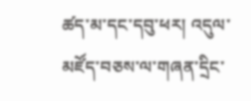ཚད་མ་དང་དབུ་ཕར། འདུལ་མཛོད་བཅས་ལ་གཞན་དྲིང་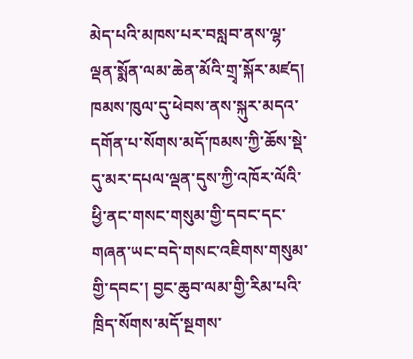མེད་པའི་མཁས་པར་བསླབ་ནས་ལྷ་ལྡན་སྨོན་ལམ་ཆེན་མོའི་གྲྭ་སྐོར་མཛད། ཁམས་ཁུལ་དུ་ཕེབས་ནས་སྐུར་མདའ་དགོན་པ་སོགས་མདོ་ཁམས་ཀྱི་ཆོས་སྡེ་དུ་མར་དཔལ་ལྡན་དུས་ཀྱི་འཁོར་ལོའི་ཕྱི་ནང་གསང་གསུམ་གྱི་དབང་དང་གཞན་ཡང་བདེ་གསང་འཇིགས་གསུམ་གྱི་དབང་། བྱང་ཆུབ་ལམ་གྱི་རིམ་པའི་ཁྲིད་སོགས་མདོ་སྔགས་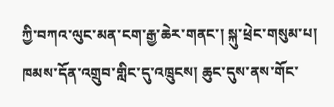ཀྱི་བཀའ་ལུང་མན་ངག་རྒྱ་ཆེར་གནང་། སྐུ་ཕྲེང་གསུམ་པ། ཁམས་དོན་འགྲུབ་གླིང་དུ་འཁྲུངས། ཆུང་དུས་ནས་གོང་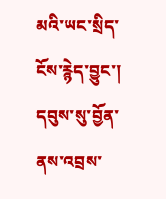མའི་ཡང་སྲིད་ངོས་རྙེད་བྱུང་། དབུས་སུ་བྱོན་ནས་འབྲས་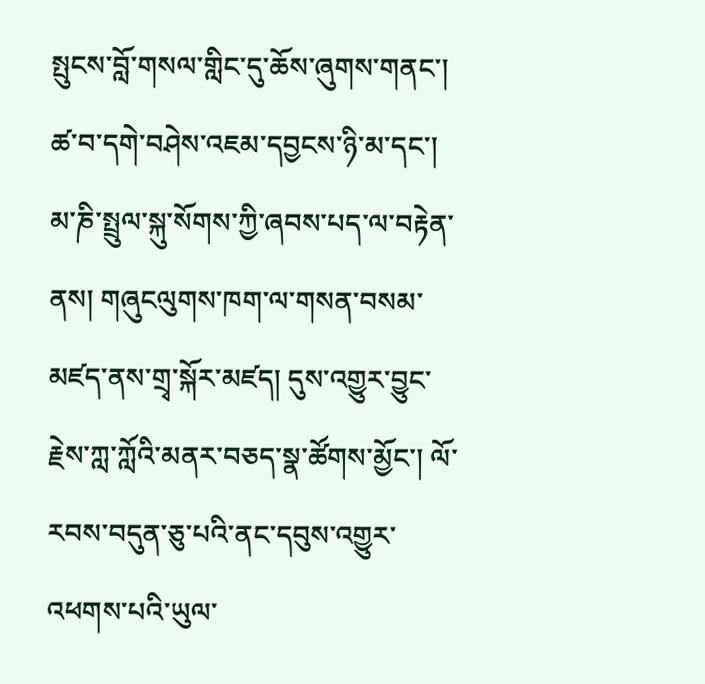སྤུངས་བློ་གསལ་གླིང་དུ་ཆོས་ཞུགས་གནང་། ཚ་བ་དགེ་བཤེས་འཇམ་དབྱངས་ཉི་མ་དང་། མ་ཎི་སྤྲུལ་སྐུ་སོགས་ཀྱི་ཞབས་པད་ལ་བརྟེན་ནས། གཞུངལུགས་ཁག་ལ་གསན་བསམ་མཛད་ནས་གྲྭ་སྐོར་མཛད། དུས་འགྱུར་བྱུང་རྗེས་ཀླ་ཀློའི་མནར་བཅད་སྣ་ཚོགས་མྱོང་། ལོ་རབས་བདུན་ཅུ་པའི་ནང་དབུས་འགྱུར་འཕགས་པའི་ཡུལ་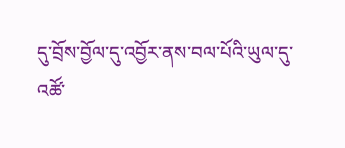དུ་བྲོས་བྱོལ་དུ་འབྱོར་ནས་བལ་པོའི་ཡུལ་དུ་འཚོ་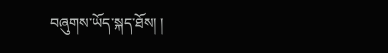བཞུགས་ཡོད་སྐད་ཐོས། །